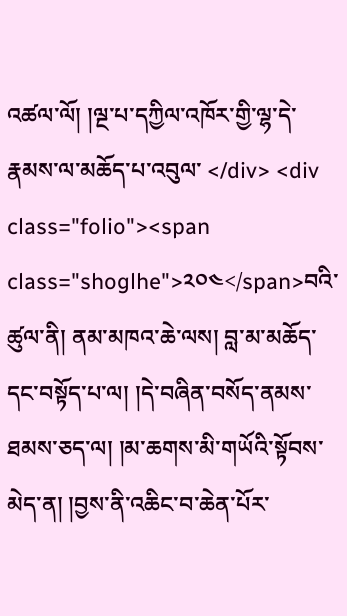འཚལ་ལོ། །ལྔ་པ་དཀྱིལ་འཁོར་གྱི་ལྷ་དེ་རྣམས་ལ་མཆོད་པ་འབུལ་ </div> <div class="folio"><span class="shoglhe">༢༠༤</span>བའི་ཚུལ་ནི། ནམ་མཁའ་ཆེ་ལས། བླ་མ་མཆོད་དང་བསྟོད་པ་ལ། །དེ་བཞིན་བསོད་ནམས་ཐམས་ཅད་ལ། །མ་ཆགས་མི་གཡོའི་སྟོབས་མེད་ན། །བྱས་ནི་འཆིང་བ་ཆེན་པོར་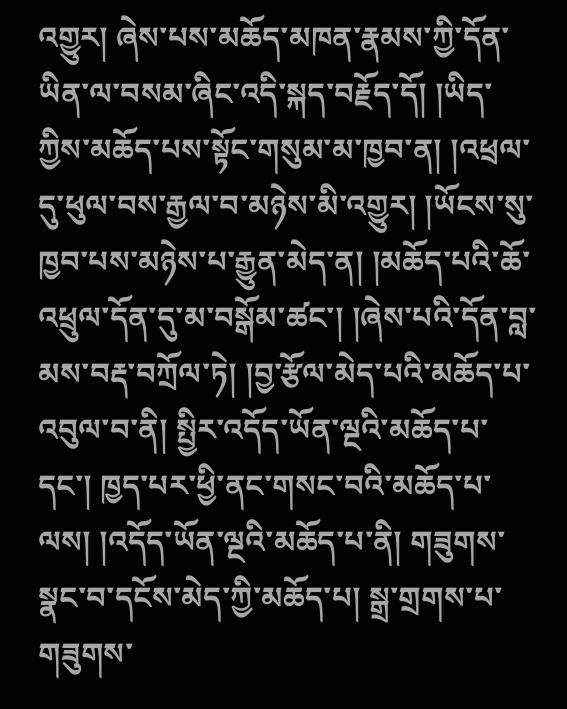འགྱུར། ཞེས་པས་མཆོད་མཁན་རྣམས་ཀྱི་དོན་ཡིན་ལ་བསམ་ཞིང་འདི་སྐད་བརྗོད་དོ། །ཡིད་ཀྱིས་མཆོད་པས་སྟོང་གསུམ་མ་ཁྱབ་ན། །འཕྲལ་དུ་ཕུལ་བས་རྒྱལ་བ་མཉེས་མི་འགྱུར། །ཡོངས་སུ་ཁྱབ་པས་མཉེས་པ་རྒྱུན་མེད་ན། །མཆོད་པའི་ཆོ་འཕྲུལ་དོན་དུ་མ་བསྒོམ་ཚང་། །ཞེས་པའི་དོན་བླ་མས་བརྡ་བཀྲོལ་ཏེ། །བྱ་རྩོལ་མེད་པའི་མཆོད་པ་འབུལ་བ་ནི། སྤྱིར་འདོད་ཡོན་ལྔའི་མཆོད་པ་དང་། ཁྱད་པར་ཕྱི་ནང་གསང་བའི་མཆོད་པ་ལས། །འདོད་ཡོན་ལྔའི་མཆོད་པ་ནི། གཟུགས་སྣང་བ་དངོས་མེད་ཀྱི་མཆོད་པ། སྒྲ་གྲགས་པ་གཟུགས་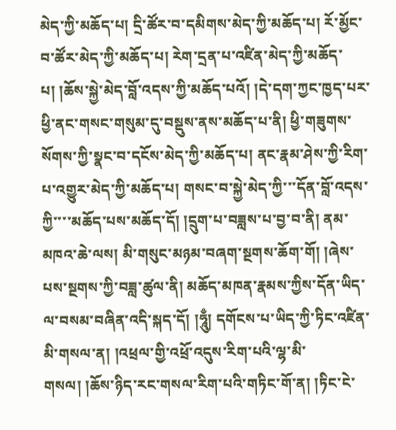མེད་ཀྱི་མཆོད་པ། དྲི་ཚོར་བ་དམིགས་མེད་ཀྱི་མཆོད་པ། རོ་མྱོང་བ་ཚོར་མེད་ཀྱི་མཆོད་པ། རེག་དྲན་པ་འཛིན་མེད་ཀྱི་མཆོད་པ། །ཆོས་སྐྱེ་མེད་བློ་འདས་ཀྱི་མཆོད་པའོ། །དེ་དག་ཀྱང་ཁྱད་པར་ཕྱི་ནང་གསང་གསུམ་དུ་བསྡུས་ནས་མཆོད་པ་ནི། ཕྱི་གཟུགས་སོགས་ཀྱི་སྣང་བ་དངོས་མེད་ཀྱི་མཆོད་པ། ནང་རྣམ་ཤེས་ཀྱི་རིག་པ་འགྱུར་མེད་ཀྱི་མཆོད་པ། གསང་བ་སྐྱེ་མེད་ཀྱི་་་དོན་བློ་འདས་ཀྱི་་་་མཆོད་པས་མཆོད་དོ། །དྲུག་པ་བཟླས་པ་བྱ་བ་ནི། ནམ་མཁའ་ཆེ་ལས། མི་གསུང་མཉམ་བཞག་སྔགས་ཆོག་གོ། །ཞེས་པས་སྔགས་ཀྱི་བཟླ་ཚུལ་ནི། མཆོད་མཁན་རྣམས་ཀྱིས་དོན་ཡིད་ལ་བསམ་བཞིན་འདི་སྐད་དོ། །ཧཱུྃ། དགོངས་པ་ཡིད་ཀྱི་ཏིང་འཛིན་མི་གསལ་ན། །འཕྲལ་གྱི་འཕྲོ་འདུས་རིག་པའི་ལྷ་མི་གསལ། །ཆོས་ཉིད་རང་གསལ་རིག་པའི་གཏིང་གོ་ན། །ཏིང་ངེ་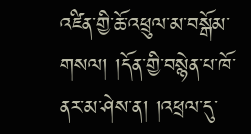འཛིན་གྱི་ཆོ་འཕྲུལ་མ་བསྒོམ་གསལ། །དོན་གྱི་བསྙེན་པ་ཁོ་ནར་མ་ཤེས་ན། །འཕྲལ་དུ་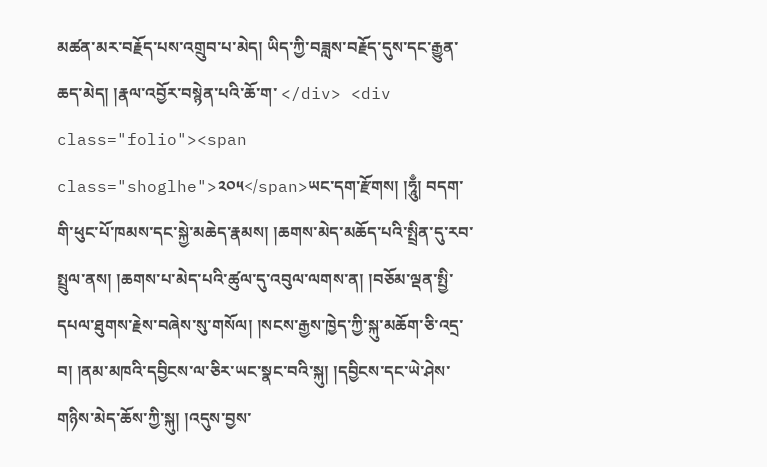མཚན་མར་བརྗོད་པས་འགྲུབ་པ་མེད། ཡིད་ཀྱི་བཟླས་བརྗོད་དུས་དང་རྒྱུན་ཆད་མེད། །རྣལ་འབྱོར་བསྙེན་པའི་ཆོ་ག་ </div> <div class="folio"><span class="shoglhe">༢༠༥</span>ཡང་དག་རྫོགས། །ཧཱུྃ། བདག་གི་ཕུང་པོ་ཁམས་དང་སྐྱེ་མཆེད་རྣམས། །ཆགས་མེད་མཆོད་པའི་སྤྲིན་དུ་རབ་སྤྲུལ་ནས། །ཆགས་པ་མེད་པའི་ཚུལ་དུ་འབུལ་ལགས་ན། །བཅོམ་ལྡན་སྤྱི་དཔལ་ཐུགས་རྗེས་བཞེས་སུ་གསོལ། །སངས་རྒྱས་ཁྱེད་ཀྱི་སྐུ་མཆོག་ཅི་འདྲ་བ། །ནམ་མཁའི་དབྱིངས་ལ་ཅིར་ཡང་སྣང་བའི་སྐུ། །དབྱིངས་དང་ཡེ་ཤེས་གཉིས་མེད་ཆོས་ཀྱི་སྐུ། །འདུས་བྱས་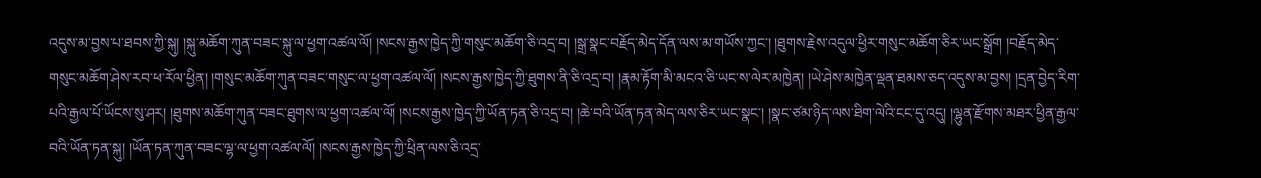འདུས་མ་བྱས་པ་ཐབས་ཀྱི་སྐུ། །སྐུ་མཆོག་ཀུན་བཟང་སྐུ་ལ་ཕྱག་འཚལ་ལོ། །སངས་རྒྱས་ཁྱེད་ཀྱི་གསུང་མཆོག་ཅི་འདྲ་བ། །སྒྲ་སྣང་བརྗོད་མེད་དོན་ལས་མ་གཡོས་ཀྱང་། །ཐུགས་རྗེས་འདུལ་ཕྱིར་གསུང་མཆོག་ཅིར་ཡང་སྒྲོག །བརྗོད་མེད་གསུང་མཆོག་ཤེས་རབ་ཕ་རོལ་ཕྱིན། །གསུང་མཆོག་ཀུན་བཟང་གསུང་ལ་ཕྱག་འཚལ་ལོ། །སངས་རྒྱས་ཁྱེད་ཀྱི་ཐུགས་ནི་ཅི་འདྲ་བ། །རྣམ་རྟོག་མི་མངའ་ཅི་ཡང་ས་ལེར་མཁྱེན། །ཡེ་ཤེས་མཁྱེན་ལྡན་ཐམས་ཅད་འདུས་མ་བྱས། །དྲན་བྱེད་རིག་པའི་རྒྱལ་པོ་ཡོངས་སུ་ཤར། །ཐུགས་མཆོག་ཀུན་བཟང་ཐུགས་ལ་ཕྱག་འཚལ་ལོ། །སངས་རྒྱས་ཁྱེད་ཀྱི་ཡོན་ཏན་ཅི་འདྲ་བ། །ཆེ་བའི་ཡོན་ཏན་མེད་ལས་ཅིར་ཡང་སྣང་། །སྣང་ཙམ་ཉིད་ལས་ཐིག་ལེའི་ངང་དུ་འདུ། །ལྷུན་རྫོགས་མཐར་ཕྱིན་རྒྱལ་བའི་ཡོན་ཏན་སྐུ། །ཡོན་ཏན་ཀུན་བཟང་ལྷ་ལ་ཕྱག་འཚལ་ལོ། །སངས་རྒྱས་ཁྱེད་ཀྱི་ཕྲིན་ལས་ཅི་འདྲ་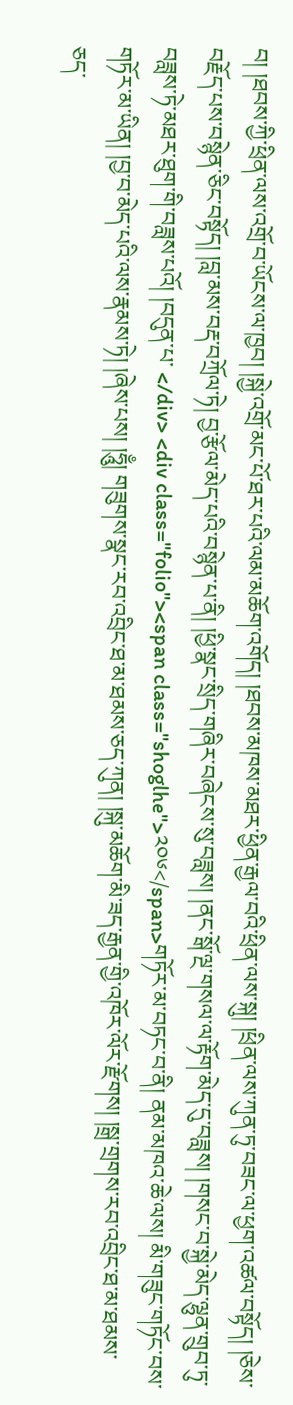བ། །ཐབས་ཀྱི་ཕྲིན་ལས་འགྲོ་བ་ཡོངས་ལ་ཁྱབ། །སྐྱེ་འགྲོ་མང་པོ་ཐར་པའི་ལམ་མཆོག་འགོད། །ཐབས་མཁས་མཐར་ཕྱིན་རྒྱལ་བའི་ཕྲིན་ལས་སྐུ། །ཕྲིན་ལས་ཀུན་ཏུ་བཟང་ལ་ཕྱག་འཚལ་བསྟོད། །ཅེས་བརྗོད་པས་བསྙེན་ཅིང་བསྟོད། །བླ་མས་བརྡ་བཀྲོལ་ཏེ། བྱ་རྩོལ་མེད་པའི་བསྙེན་པ་ནི། །ཕྱི་སྣང་སྲིད་གཞིར་བཞེངས་སུ་བཟླས། །ནང་སྒོ་ལྔ་གསལ་ལ་རྟོག་མེད་དུ་བཟླས། །གསང་བ་སྐྱེ་མེད་ལྷུན་གྲུབ་ཏུ་བཟླས་ཏེ་མཐར་ཐུག་གི་བཟླས་པའོ། །བདུན་པ་ </div> <div class="folio"><span class="shoglhe">༢༠༦</span>གཏོར་མ་བཏང་བ་ནི། ནམ་མཁའ་ཆེ་ལས། མི་གཟུང་གཏོང་བས་གཏོར་མ་ཡིན། །བྱ་བ་མེད་པའི་ལས་རྣམས་ཏེ། །ཞེས་པས། །ཧཱུྃ། གཟུགས་སྣང་རབ་འབྲིང་ཐ་མ་ཐམས་ཅད་ཀུན། །སྐུ་མཆོག་མི་ཟད་རྒྱན་གྱི་འཁོར་ལོར་རྫོགས། །སྒྲ་གྲགས་རབ་འབྲིང་ཐ་མ་ཐམས་ཅད་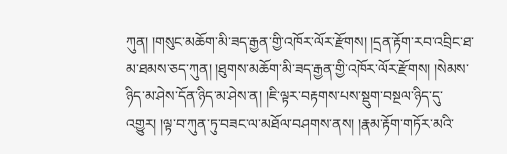ཀུན། །གསུང་མཆོག་མི་ཟད་རྒྱན་གྱི་འཁོར་ལོར་རྫོགས། །དྲན་རྟོག་རབ་འབྲིང་ཐ་མ་ཐམས་ཅད་ཀུན། །ཐུགས་མཆོག་མི་ཟད་རྒྱན་གྱི་འཁོར་ལོར་རྫོགས། །སེམས་ཉིད་མ་ཤེས་དོན་ཉིད་མ་ཤེས་ན། །ཇི་ལྟར་བརྟགས་པས་སྡུག་བསྔལ་ཉིད་དུ་འགྱུར། །ལྟ་བ་ཀུན་ཏུ་བཟང་ལ་མཐོལ་བཤགས་ནས། །རྣམ་རྟོག་གཏོར་མའི་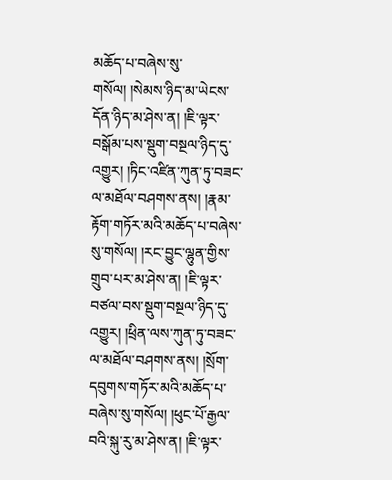མཆོད་པ་བཞེས་སུ་གསོལ། །སེམས་ཉིད་མ་ཡེངས་དོན་ཉིད་མ་ཤེས་ན། །ཇི་ལྟར་བསྒོམ་པས་སྡུག་བསྔལ་ཉིད་དུ་འགྱུར། །ཏིང་འཛིན་ཀུན་ཏུ་བཟང་ལ་མཐོལ་བཤགས་ནས། །རྣམ་རྟོག་གཏོར་མའི་མཆོད་པ་བཞེས་སུ་གསོལ། །རང་བྱུང་ལྷུན་གྱིས་གྲུབ་པར་མ་ཤེས་ན། །ཇི་ལྟར་བཙལ་བས་སྡུག་བསྔལ་ཉིད་དུ་འགྱུར། །ཕྲིན་ལས་ཀུན་ཏུ་བཟང་ལ་མཐོལ་བཤགས་ནས། །སྲོག་དབུགས་གཏོར་མའི་མཆོད་པ་བཞེས་སུ་གསོལ། །ཕུང་པོ་རྒྱལ་བའི་སྐུ་རུ་མ་ཤེས་ན། །ཇི་ལྟར་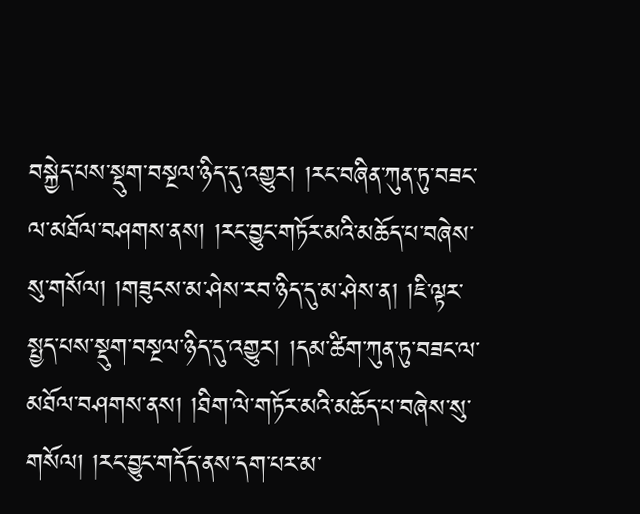བསྐྱེད་པས་སྡུག་བསྔལ་ཉིད་དུ་འགྱུར། །རང་བཞིན་ཀུན་ཏུ་བཟང་ལ་མཐོལ་བཤགས་ནས། །རང་བྱུང་གཏོར་མའི་མཆོད་པ་བཞེས་སུ་གསོལ། །གཟུངས་མ་ཤེས་རབ་ཉིད་དུ་མ་ཤེས་ན། །ཇི་ལྟར་སྤྱད་པས་སྡུག་བསྔལ་ཉིད་དུ་འགྱུར། །དམ་ཚིག་ཀུན་ཏུ་བཟང་ལ་མཐོལ་བཤགས་ནས། །ཐིག་ལེ་གཏོར་མའི་མཆོད་པ་བཞེས་སུ་གསོལ། །རང་བྱུང་གདོད་ནས་དག་པར་མ་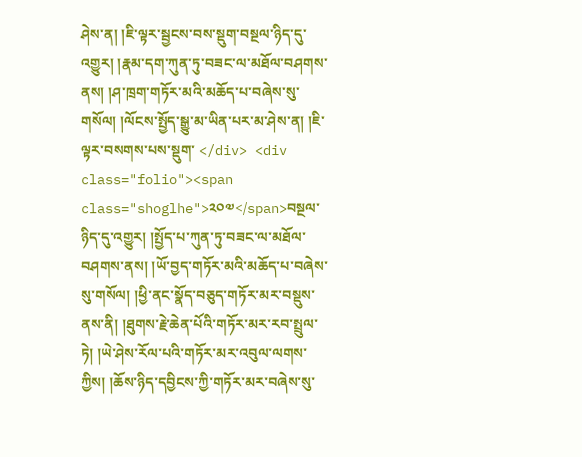ཤེས་ན། །ཇི་ལྟར་སྦྱངས་བས་སྡུག་བསྔལ་ཉིད་དུ་འགྱུར། །རྣམ་དག་ཀུན་ཏུ་བཟང་ལ་མཐོལ་བཤགས་ནས། །ཤ་ཁྲག་གཏོར་མའི་མཆོད་པ་བཞེས་སུ་གསོལ། །ལོངས་སྤྱོད་སྒྱུ་མ་ཡིན་པར་མ་ཤེས་ན། །ཇི་ལྟར་བསགས་པས་སྡུག་ </div> <div class="folio"><span class="shoglhe">༢༠༧</span>བསྔལ་ཉིད་དུ་འགྱུར། །སྤྱོད་པ་ཀུན་ཏུ་བཟང་ལ་མཐོལ་བཤགས་ནས། །ཡོ་བྱད་གཏོར་མའི་མཆོད་པ་བཞེས་སུ་གསོལ། །ཕྱི་ནང་སྣོད་བཅུད་གཏོར་མར་བསྡུས་ནས་ནི། །ཐུགས་རྗེ་ཆེན་པོའི་གཏོར་མར་རབ་སྤྲུལ་ཏེ། །ཡེ་ཤེས་རོལ་པའི་གཏོར་མར་འབུལ་ལགས་ཀྱིས། །ཆོས་ཉིད་དབྱིངས་ཀྱི་གཏོར་མར་བཞེས་སུ་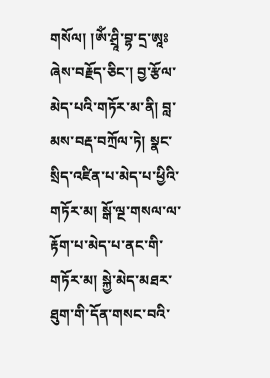གསོལ། །ༀ་ཤྲཱི་བྷ་དྲ་ཨཱཿ ཞེས་བརྗོད་ཅིང་། བྱ་རྩོལ་མེད་པའི་གཏོར་མ་ནི། བླ་མས་བརྡ་བཀྲོལ་ཏེ། སྣང་སྲིད་འཛིན་པ་མེད་པ་ཕྱིའི་གཏོར་མ། སྒོ་ལྔ་གསལ་ལ་རྟོག་པ་མེད་པ་ནང་གི་གཏོར་མ། སྐྱེ་མེད་མཐར་ཐུག་གི་དོན་གསང་བའི་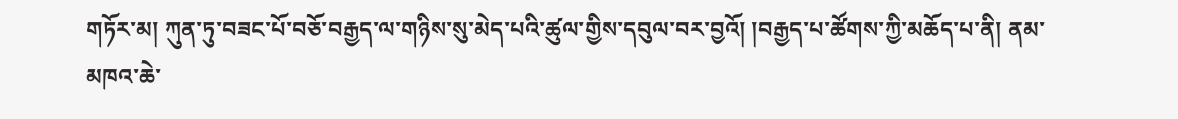གཏོར་མ། ཀུན་ཏུ་བཟང་པོ་བཅོ་བརྒྱད་ལ་གཉིས་སུ་མེད་པའི་ཚུལ་གྱིས་དབུལ་བར་བྱའོ། །བརྒྱད་པ་ཚོགས་ཀྱི་མཆོད་པ་ནི། ནམ་མཁའ་ཆེ་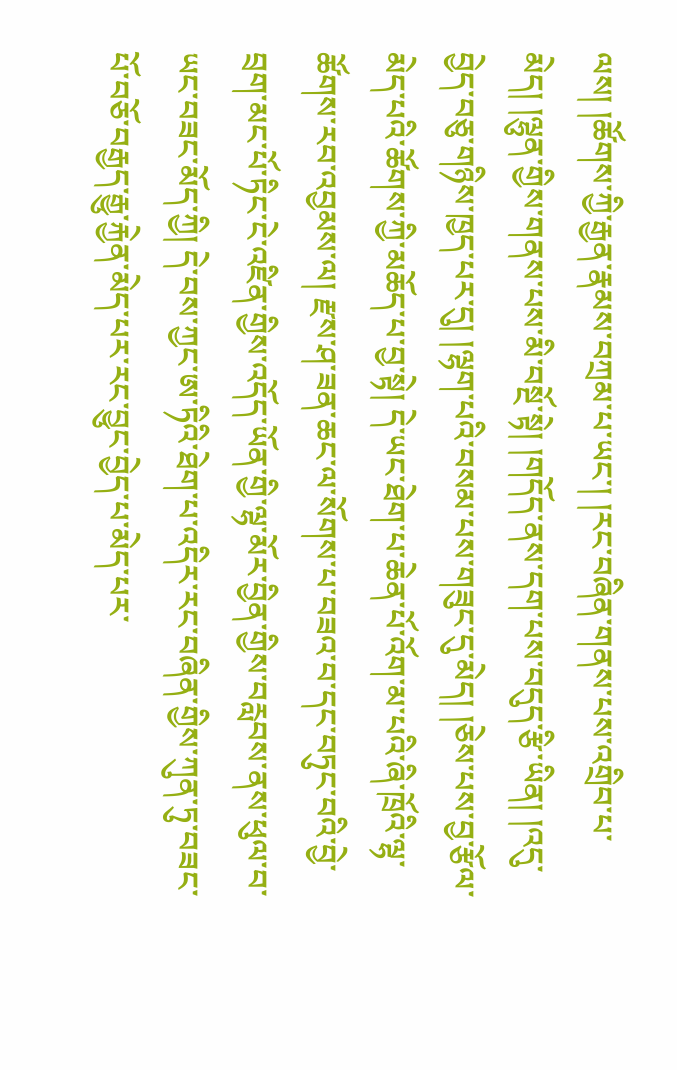ལས། །ཚོགས་ཀྱི་རྒྱན་རྣམས་བཀྲམ་པ་ཡང་། །རང་བཞིན་གནས་པས་འགྲིབ་པ་མེད། །ལྷུན་གྱིས་གནས་པས་མི་བསྔོ་སྟེ། །གདོད་ནས་དག་པས་བདུད་རྩི་ཡིན། །འདུ་བྱེད་བཅུ་གཉིས་ཁྱད་པར་དུ། །ལྷག་པའི་བསམ་པས་གཟུང་དུ་མེད། །ཅེས་པས་བྱ་རྩོལ་མེད་པའི་ཚོགས་ཀྱི་མཆོད་པ་བྱ་སྟེ། དེ་ཡང་ཐེག་པ་ཆེན་པོ་འོག་མ་པའི་ཞི་ཁྲོའི་ལྷ་ཚོགས་རབ་འབྱམས་ལ། རྫས་ཤ་ཟན་ཆང་ལ་སོགས་པ་བཟའ་བ་དང་བཏུང་བའི་བྱེ་བྲག་མང་པོ་ཏིང་ངེ་འཛིན་གྱིས་འདོད་ཡོན་གྱི་ལྷ་མོར་བྱིན་གྱིས་བརླབས་ནས་ཕུལ་བ་ཡང་བཟང་མོད་ཀྱི། དེ་བས་ཀྱང་ཨ་ཏིའི་ཐེག་པ་འདིར་རང་བཞིན་གྱིས་ཀུན་ཏུ་བཟང་པོ་བཅོ་བརྒྱད་རྒྱུ་རྐྱེན་མེད་པར་རང་བྱུང་བྱེད་པ་མེད་པར་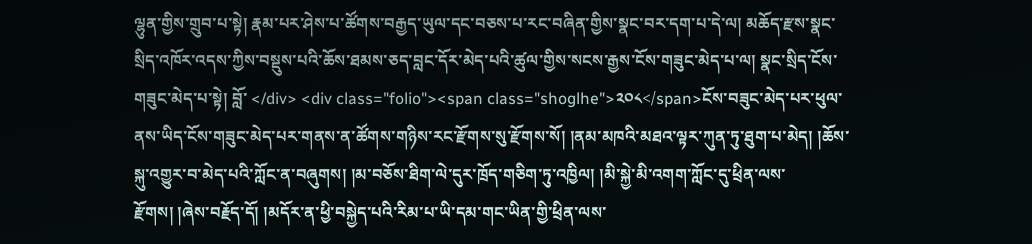ལྷུན་གྱིས་གྲུབ་པ་སྟེ། རྣམ་པར་ཤེས་པ་ཚོགས་བརྒྱད་ཡུལ་དང་བཅས་པ་རང་བཞིན་གྱིས་སྣང་བར་དག་པ་དེ་ལ། མཆོད་རྫས་སྣང་སྲིད་འཁོར་འདས་ཀྱིས་བསྡུས་པའི་ཆོས་ཐམས་ཅད་བླང་དོར་མེད་པའི་ཚུལ་གྱིས་སངས་རྒྱས་ངོས་གཟུང་མེད་པ་ལ། སྣང་སྲིད་ངོས་གཟུང་མེད་པ་སྟེ། བློ་ </div> <div class="folio"><span class="shoglhe">༢༠༨</span>ངོས་བཟུང་མེད་པར་ཕུལ་ནས་ཡིད་ངོས་གཟུང་མེད་པར་གནས་ན་ཚོགས་གཉིས་རང་རྫོགས་སུ་རྫོགས་སོ། །ནམ་མཁའི་མཐའ་ལྟར་ཀུན་ཏུ་ཐུག་པ་མེད། །ཆོས་སྐུ་འགྱུར་བ་མེད་པའི་ཀློང་ན་བཞུགས། །མ་བཅོས་ཐིག་ལེ་དུར་ཁྲོད་གཅིག་ཏུ་འཁྱིལ། །མི་སྐྱེ་མི་འགག་ཀློང་དུ་ཕྲིན་ལས་རྫོགས། །ཞེས་བརྗོད་དོ། །མདོར་ན་ཕྱི་བསྐྱེད་པའི་རིམ་པ་ཡི་དམ་གང་ཡིན་གྱི་ཕྲིན་ལས་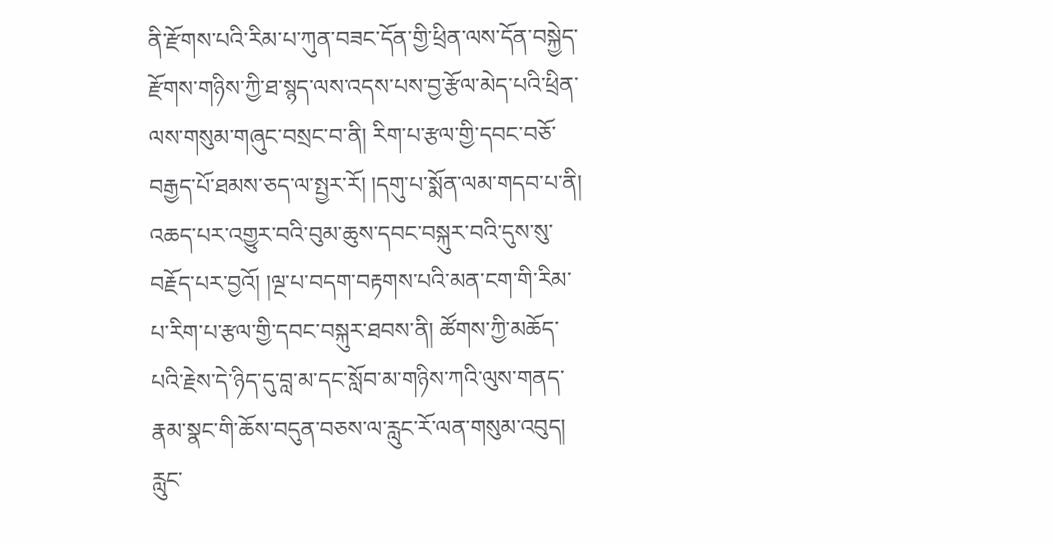ནི་རྫོགས་པའི་རིམ་པ་ཀུན་བཟང་དོན་གྱི་ཕྲིན་ལས་དོན་བསྐྱེད་རྫོགས་གཉིས་ཀྱི་ཐ་སྙད་ལས་འདས་པས་བྱ་རྩོལ་མེད་པའི་ཕྲིན་ལས་གསུམ་གཞུང་བསྲང་བ་ནི། རིག་པ་རྩལ་གྱི་དབང་བཅོ་བརྒྱད་པོ་ཐམས་ཅད་ལ་སྤྱར་རོ། །དགུ་པ་སྨོན་ལམ་གདབ་པ་ནི། འཆད་པར་འགྱུར་བའི་བུམ་ཆུས་དབང་བསྐུར་བའི་དུས་སུ་བརྗོད་པར་བྱའོ། །ལྔ་པ་བདག་བརྟགས་པའི་མན་ངག་གི་རིམ་པ་རིག་པ་རྩལ་གྱི་དབང་བསྐུར་ཐབས་ནི། ཚོགས་ཀྱི་མཆོད་པའི་རྗེས་དེ་ཉིད་དུ་བླ་མ་དང་སློབ་མ་གཉིས་ཀའི་ལུས་གནད་རྣམ་སྣང་གི་ཆོས་བདུན་བཅས་ལ་རླུང་རོ་ལན་གསུམ་འབུད། རླུང་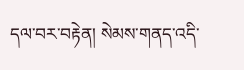དལ་བར་བརྟེན། སེམས་གནད་འདི་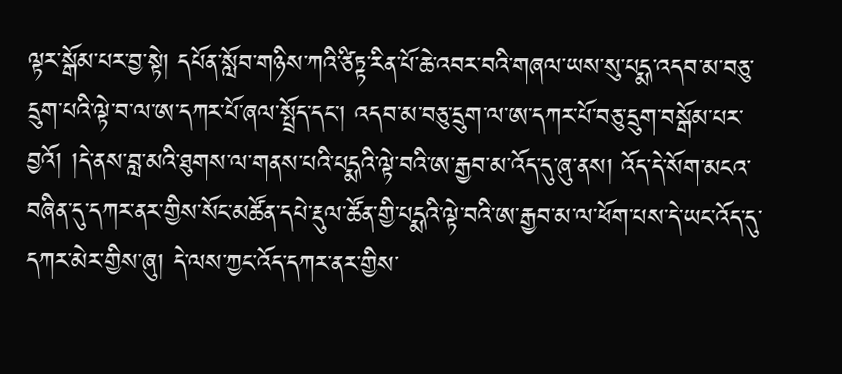ལྟར་སྒོམ་པར་བྱ་སྟེ། དཔོན་སློབ་གཉིས་ཀའི་ཙིཏྟ་རིན་པོ་ཆེ་འབར་བའི་གཞལ་ཡས་སུ་པདྨ་འདབ་མ་བཅུ་དྲུག་པའི་ལྟེ་བ་ལ་ཨ་དཀར་པོ་ཞལ་སྤྲོད་དང་། འདབ་མ་བཅུ་དྲུག་ལ་ཨ་དཀར་པོ་བཅུ་དྲུག་བསྒོམ་པར་བྱའོ། །དེ་ནས་བླ་མའི་ཐུགས་ལ་གནས་པའི་པདྨའི་ལྟེ་བའི་ཨ་རྒྱབ་མ་འོད་དུ་ཞུ་ནས། འོད་དེ་སོག་མངའ་བཞིན་དུ་དཀར་ནར་གྱིས་སོང་མཚོན་དཔེ་རྡུལ་ཚོན་གྱི་པདྨའི་ལྟེ་བའི་ཨ་རྒྱབ་མ་ལ་ཕོག་པས་དེ་ཡང་འོད་དུ་དཀར་མེར་གྱིས་ཞུ། དེ་ལས་ཀྱང་འོད་དཀར་ནར་གྱིས་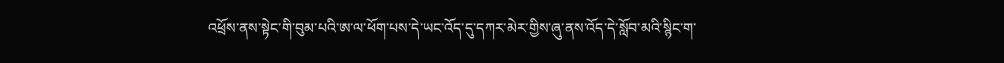འཕྲོས་ནས་སྟེང་གི་བུམ་པའི་ཨ་ལ་ཕོག་པས་དེ་ཡང་འོད་དུ་དཀར་མེར་གྱིས་ཞུ་ནས་འོད་དེ་སློབ་མའི་སྙིང་ག་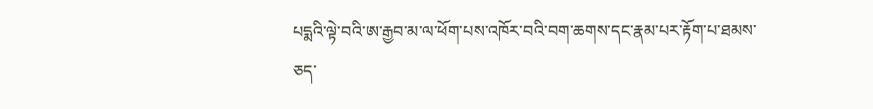པདྨའི་ལྟེ་བའི་ཨ་རྒྱབ་མ་ལ་ཕོག་པས་འཁོར་བའི་བག་ཆགས་དང་རྣམ་པར་རྟོག་པ་ཐམས་ཅད་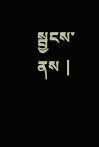སྦྱངས་ནས |